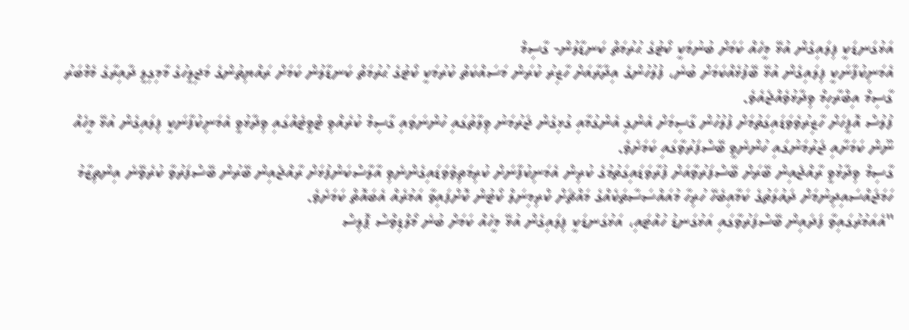އަޅުގަނޑަކީ ފިލައިގެން އުޅޭ މީހެއް ކަމަށް ބުނުމަކީ ކޯޓުގެ ޙުރުމަތް ކަނޑާލުން- ގާސިމް
އެމަނިކުފާނަކީ ފިލައިގެން އުޅޭ ބޭފުޅެއްކަމަށް ބުނެ، ފުލުހުންގެ އިދާރާއަށް ހާޒިރު ކުރަން މަސައްކަތް ކުރުމަކީ ކޯޓުގެ ޙުރުމަތް ކަނޑާލުން ކަމަށް ރައްޔިތުންގެ މަޖިލީހުގެ މާމިގިލީ ދާއިރާގެ މެމްބަރު ގާސިމް އިބްރާހިމް ވިދާޅުވެއްޖެއެވެ.
ފުލުސް އޮފީހަށް ހާޒިރުވެވަޑައިގަތުމަށް ފުލުހުން ގާސިމަށް އެންގި އެންގުމާއި ގުޅިގެން ޖަރުމަނު ވިލާތުގައި ހުންނަވައި ގާސިމް ކުރެއްވި ޓްވީޓެއްގައި ވިދާޅުވީ އެމަނިކުފާނަކީ ފިލައިގެން އުޅޭ މީހެއް ނޫން ކަމަށާއި ޖަރުމަނުގައި ހުންނެވީ ބޭސްފަރުވާގައި ކަމަށެވެ.
ގާސިމް ވިދާޅުވީ ރާއްޖެއިން ބޭރަށް ބޭސްފަރުވާއަށް ފުރާވަޑައިގަތުމުގެ ކުރިން އެމަނިކުފާނަށް ކުރިމަތިވެވަޑައިގެންނެވި އާލާސްކަންފުޅަށް ރާއްޖެއިން ބޭރުން ބޭސްފަރުވާ ކުރެވޭނެ އިންތިޒާމު ހަމަޖައްސައިދިނުމަށް ދައުލަތުގެ ކަމާއިބެހޭ ހުރިހާ މުއައްސަސާތަކެއްގެ މައްޗަށް ކްރިމިނަލް ކޯޓުން ކޮށްފައިވާ އަމުރެއް އެބައޮތް ކަމަށެވެ.
"އެއަމުރުގައިވާ ފަދައިން ބޭސްފަރުވާގައި އަޅުގަނޑު ހުއްޓައި، އަޅުގަނޑަކީ ފިލައިގެން އުޅޭ މީހެއް ކަމަށް ބުނެ މޯލްޑިވްސް ޕޮލިސް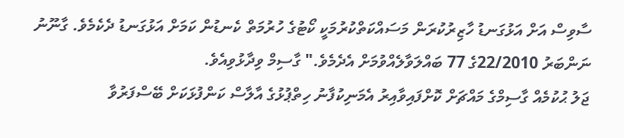ސާވިސް އަށް އަޅުގަނޑު ހާޒިރުކުރަން މަސައްކަތްކުރުމަކީ ކޯޓުގެ ހުރުމަތް ކެނޑުން ކަމަށް އަޅުގަނޑު ދެކެމެވެ. ގާނޫނު ނަންބަރު 22/2010ގެ 77 ބައްލަވާލެއްވުމަށް އެދެމެވެ." ގާސިމް ވިދާޅުވިއެވެ.
ޖަލު ޙުކުމެއް ގާސިމްގެ މައްޗަށް ކޮށްފައިވާއިރު އެމަނިކުފާނު ހިތްޕުޅުގެ އާލާސް ކަންފުޅަކަށް ބޭސްފަރުވާ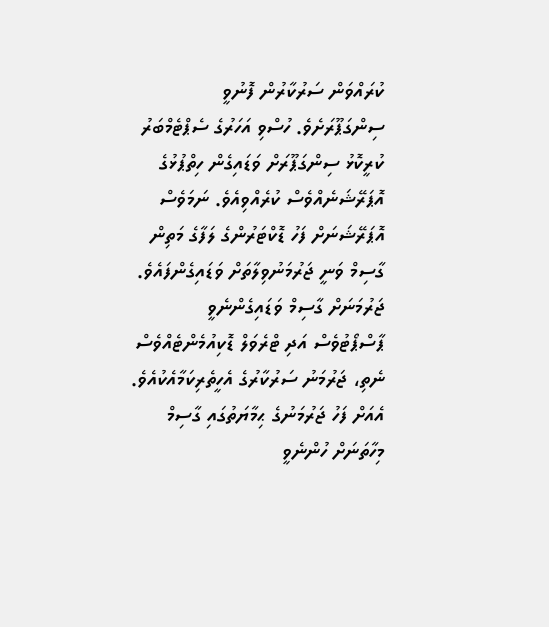ކުރައްވަން ސަރުކާރުން ފޮނުވީ ސިންގަޕޫރަށެވެ. ހުސްވި އަހަރުގެ ސެޕްޓެމްބަރު ކުރީކޮޅު ސިންގަޕޫރަށް ވަޑައިގެން ހިތްޕުޅުގެ އޮޕަރޭޝަނެއްވެސް ކުރެއްވިއެވެ. ނަމަވެސް އޮޕަރޭޝަނަށް ފަހު ޑޮކްޓަރުންގެ ލަފާގެ މަތިން ގާސިމް ވަނީ ޖަރުމަނުވިލާތަށް ވަޑައިގެންފައެވެ. ޖަރުމަނަށް ގާސިމް ވަޑައިގެންނެވީ ޕާސްޕޯޓުވެސް އަދި ޓްރެވަލް ޑޮކިއުމެންޓެއްވެސް ނެތި، ޖަރުމަނު ސަރުކާރުގެ އެހީތެރިކަމާއެކުއެވެ. އެއަށް ފަހު ޖަރުމަނުގެ ޙިމާޔަތުގައި ގާސިމް މިހާތަނަށް ހުންނެވީ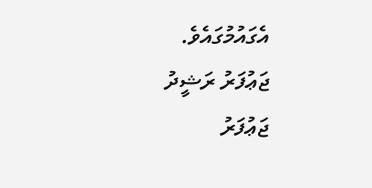އެގައުމުގައެވެ.
ޖަޢުފަރު ރަޝީދު
ޖަޢުފަރު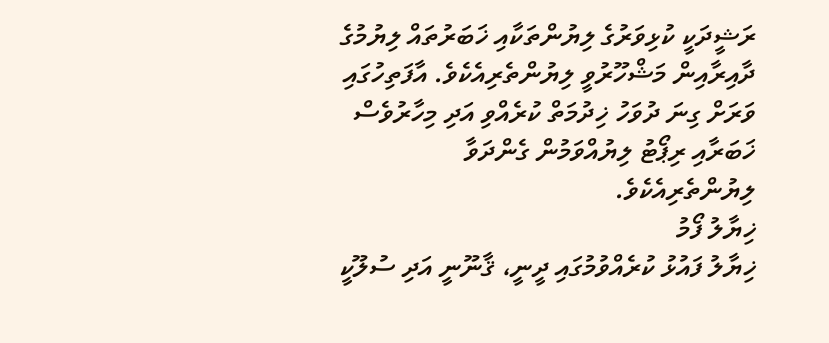ރަޝީދަކީ ކުޅިވަރުގެ ލިޔުންތަކާއި ޚަބަރުތައް ލިޔުމުގެ ދާއިރާއިން މަޝްހޫރުވީ ލިޔުންތެރިއެކެވެ. އާފަތިހުގައި ވަރަށް ގިނަ ދުވަހު ޚިދުމަތް ކުރެއްވި އަދި މިހާރުވެސް ޚަބަރާއި ރިޕޯޓު ލިޔުއްވަމުން ގެންދަވާ ލިޔުންތެރިއެކެވެ.
ޚިޔާލު ފޯމު
ޚިޔާލު ފައުޅު ކުރެއްވުމުގައި ދީނީ، ޤާނޫނީ އަދި ސުލޫކީ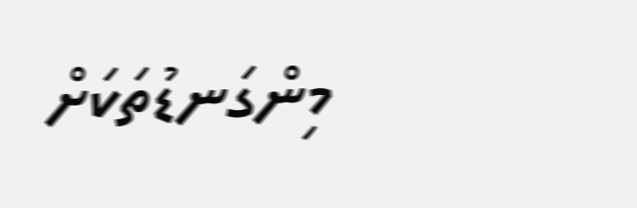މިންގަނޑުތަކަށް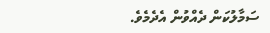ސަމާލުކަން ދެއްވުން އެދެމެވެ.